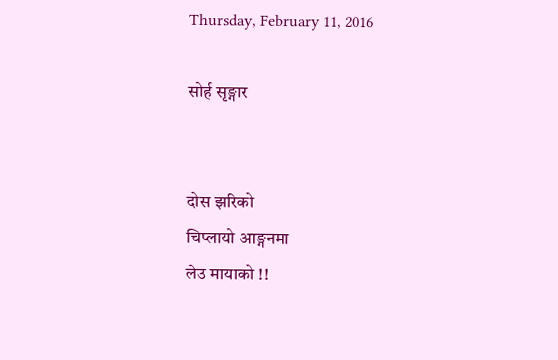Thursday, February 11, 2016

सोर्ह सृङ्गार


दोस झरिको
चिप्लायो आङ्गनमा
लेउ मायाको !!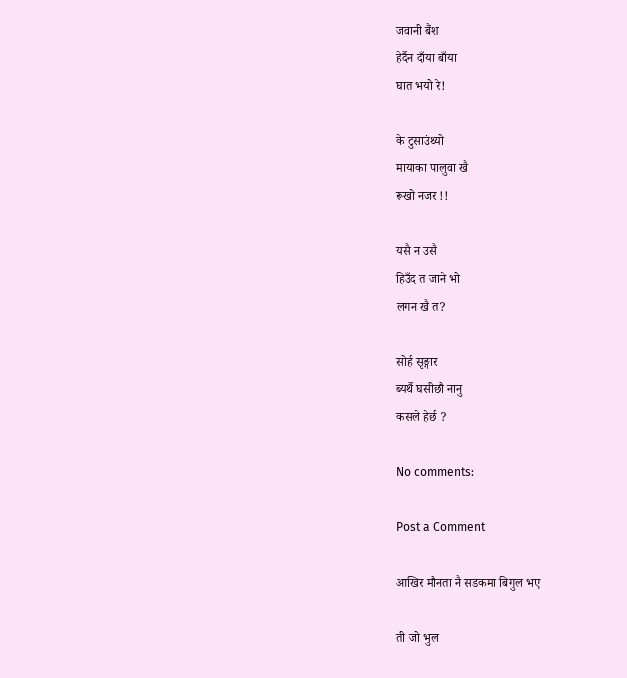जवानी बैंश
हेर्दैन दाँया बाँया
घात भयो रे!

के टुसाउंथ्यो
मायाका पालुवा खै
रूखो नजर !!

यसै न उसै
हिउँद त जाने भो
लगन खै त?

सोर्ह सृङ्गार
ब्यर्थै घसीछौ नानु
कसले हेर्छ ?

No comments:

Post a Comment

आखिर मौनता नै सडकमा बिगुल भए

ती जो भुल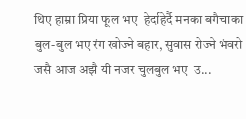थिए हाम्रा प्रिया फूल भए  हेर्दाहेर्दै मनका बगैचाका बुल-बुल भए रंग खोज्ने बहार, सुवास रोज्ने भंवरो  जसै आज अझै यी नजर चुलबुल भए  उ...